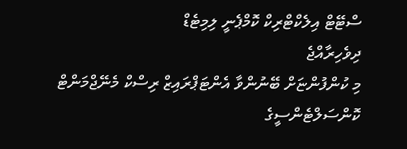ސްޓޭޓް އިލެކްޓްރިކް ކޮމްޕެނީ ލިމިޓެޑް
ދިވެހިރާއްޖެ
މި ކުންފުންޏަށް ބޭނުންވާ އެންޓަޕްރައިޒް ރިސްކް މެނޭޖްމަންޓް ކޮންސަލްޓެންސީގެ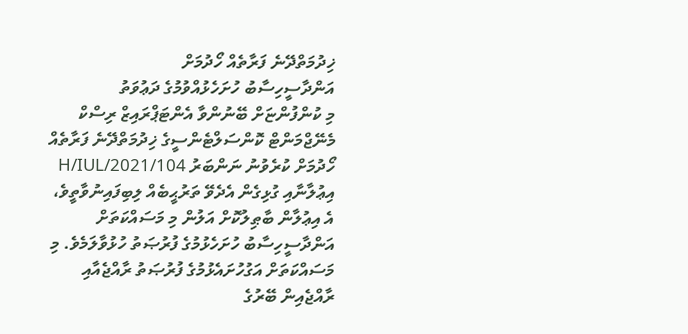ޚިދުމަތްދޭނެ ފަރާތެއް ހޯދުމަށް
އަންދާސީހިސާބު ހުށަހެޅުއްވުމުގެ ދަޢުވަތު
މި ކުންފުންޏަށް ބޭނުންވާ އެންޓަޕްރައިޒް ރިސްކް މެނޭޖްމަންޓް ކޮންސަލްޓެންސީގެ ޚިދުމަތްދޭނެ ފަރާތެއް ހޯދުމަށް ކުރެވުނު ނަންބަރު H/IUL/2021/104 އިޢުލާނާއި ގުޅިގެން އެދެވޭ ތަރުޙީބެއް ލިބިފައިނުވާތީވެ، އެ އިޢުލާން ބާޠިލުކޮށް އަލުން މި މަސައްކަތަށް އަންދާސީހިސާބު ހުށަހެޅުމުގެ ފުރުޞަތު ހުޅުވާލަމެވެ. މި މަސައްކަތަށް އަގުހުށައެޅުމުގެ ފުރުޞަތު ރާއްޖެއާއި ރާއްޖެއިން ބޭރުގެ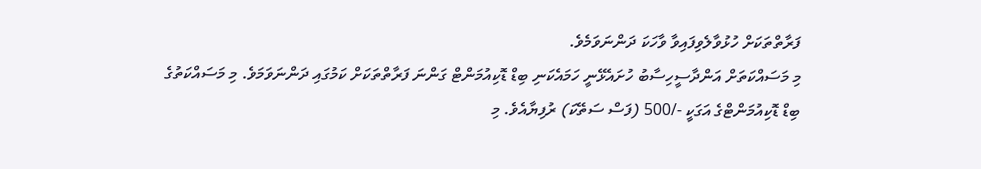ފަރާތްތަކަށް ހުޅުވާލެވިފައިވާ ވާހަކަ ދަންނަވަމެވެ.
މި މަސައްކަތަށް އަންދާސީހިސާބު ހުށައެޅޭނީ ހަމައެކަނި ބިޑް ޑޮކިއުމަންޓް ގަންނަ ފަރާތްތަކަށް ކަމުގައި ދަންނަވަމަވެ. މި މަސައްކަތުގެ ބިޑް ޑޮކިއުމަންޓްގެ އަގަކީ -/500 (ފަސް ސަތޭކަ) ރުފިޔާއެވެ. މި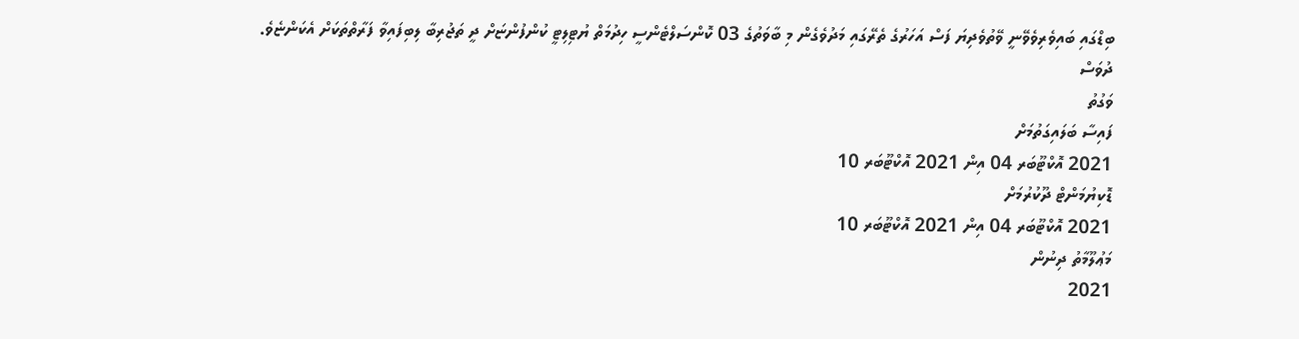ބިޑްގައި ބައިވެރިވެވޭނީ ވޭތުވެދިޔަ ފަސް އަހަރުގެ ތެރޭގައި މަދުވެގެން މި ބާވަތުގެ 03 ކޮންސަލްޓެންސީ ހިދުމަތް ޔުޓިލިޓީ ކުންފުންޏަށް ދީ ތަޖުރިބާ ލިބިފައިވާ ފަރާތްތަކަށް އެކަންޏެވެ.
ދުވަސް
ވަގުތު
ފައިސާ ބަލައިގަތުމަށް
2021 އޮކްޓޫބަރ 04 އިން 2021 އޮކްޓޫބަރ 10
ޑޮކިޔުމަންޓް ދޫކުރުމަށް
2021 އޮކްޓޫބަރ 04 އިން 2021 އޮކްޓޫބަރ 10
މަޢުލޫމާތު ދިނުން
2021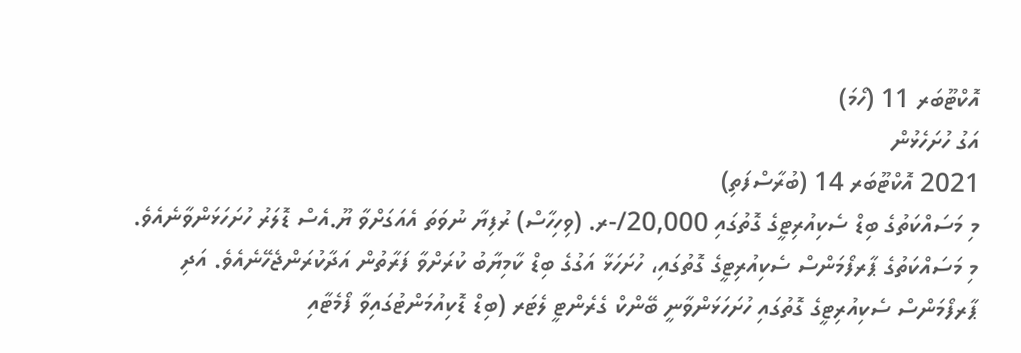އޮކްޓޫބަރ 11 (ހޯމަ)
އަގު ހުށަހެޅުން
2021 އޮކްޓޫބަރ 14 (ބުރާސްފަތި)
މި މަސައްކަތުގެ ބިޑް ސެކިއުރިޓީގެ ގޮތުގައި 20,000/-ރ. (ވިހިހާސް) ރުފިޔާ ނުވަތަ އެއަގަށްވާ ޔޫ.އެސް ޑޮލަރު ހުށަހަޅަންވާނެއެވެ. މި މަސައްކަތުގެ ޕާރފޯމަންސް ސެކިއުރިޓީގެ ގޮތުގައި، ހުށަހަޅާ އަގުގެ ބިޑް ކާމިޔާބު ކުރަށްވާ ފަރާތުން އަދާކުރަންޖެހޭނެއެވެ. އަދި ޕާރފޯމަންސް ސެކިއުރިޓީގެ ގޮތުގައި ހުށަހަޅަންވާނީ ބޭންކް ގެރެންޓީ ލެޓަރ (ބިޑް ޑޮކިއުމަންޓުގައިވާ ފޯމެޓާއި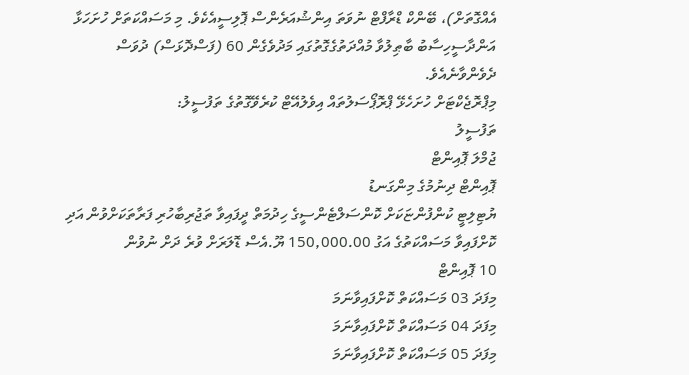އެއްގޮތަށް)، ބޭންކް ޑްރާފްޓް ނުވަތަ އިންޝުއަރެންސް ޕޮލިސީއެކެވެ. މި މަސައްކަތަށް ހުށަހަޅާ އަންދާސީހިސާބު ބާޠިލުވާ މުއްދަތުގެގޮތުގައި މަދުވެގެން 60 (ފަސްދޮޅަސް) ދުވަސް ދެވެންވާނެއެވެ.
މިޕްރޮޖެކްޓަށް ހުށަހެޅޭ ޕްރޮޕޯސަލުތައް އިވެލުއޭޓް ކުރެވޭގޮތުގެ ތަފުސީލު:
ތަފުސީލު
ޖުމްލަ ޕޮއިންޓް
ޕޮއިންޓް ދިނުމުގެ މިންގަނޑު
ޔުޓިލިޓީ ކުންފުންޏަކަށް ކޮންސަލްޓެންސީގެ ހިދުމަތް ދީފައިވާ ތަޖުރިބާހުރި ފަރާތަކަށްވުން އަދި ކޮށްފައިވާ މަސައްކަތުގެ އަގު 150,000.00 ޔޫ.އެސް ޑޮލަރަށް ވުރެ ދަށް ނުވުން
10 ޕޮއިންޓް
މިފަދަ 03 މަސައްކަތް ކޮށްފައިވާނަމަ
މިފަދަ 04 މަސައްކަތް ކޮށްފައިވާނަމަ
މިފަދަ 05 މަސައްކަތް ކޮށްފައިވާނަމަ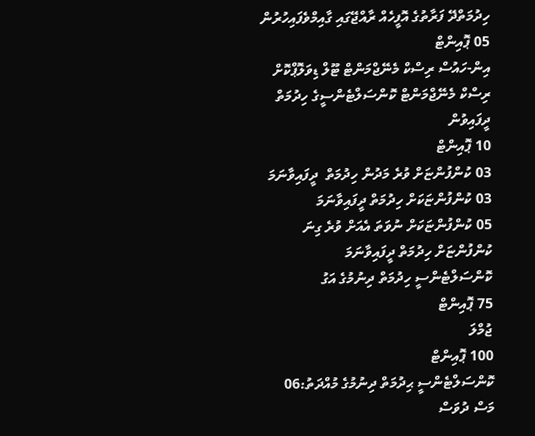ހިދުމަތްދޭ ފަރާތުގެ އޮފީހެއް ރާއްޖޭގައި ގާއިމްވެފައިހުރުން
05 ޕޮއިންޓް
އިން-ހައުސް ރިސްކް މެނޭޖްމަންޓް ޓޫލް ޑިވަލޮޕްކޮށް ރިސްކް މެނޭޖްމަންޓް ކޮންސަލްޓެންސީގެ ހިދުމަތް ދީފައިވުން
10 ޕޮއިންޓް
03 ކުންފުންޏަށް ވުރެ މަދުން ހިދުމަތް  ދީފައިވާނަމަ
03 ކުންފުންޏަކަށް ހިދުމަތް ދީފައިވާނަމަ
05 ކުންފުންޏަކަށް ނުވަތަ އެއަށް ވުރެ ގިނަ ކުންފުންޏަށް ހިދުމަތް ދީފައިވާނަމަ
ކޮންސަލްޓެންސީ ހިދުމަތް ދިނުމުގެ އަގު
75 ޕޮއިންޓް
ޖުމްލަ
100 ޕޮއިންޓް
ކޮންސަލްޓެންސީ ޙިދުމަތް ދިނުމުގެ މުއްދަތު:06 މަސް ދުވަސް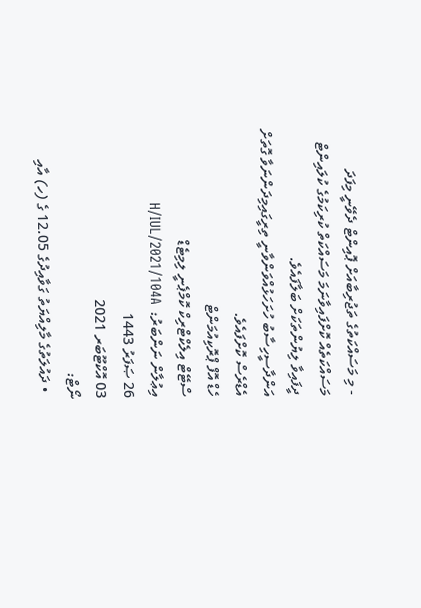- މި މަސައްކަތުގެ ތަޖުރިބާއަށް ޕޮއިންޓް ދެވޭނީ މިފަދަ މަސައްކަތެއް ކޮށްފައިވާނަމަ މަސައްކަތް ކުރިކަމުގެ ކުލައިންޓް ދީފައިވާ ލިޔުންތަކަށް ބަލާފައެވެ.
އަންދާސީހިސާބު ހުށަހަޅުއްވަންވާނީ ތިރީގައިމިދަންނަވާ ގޮތަށް އެޑްރެސް ކޮށްފައެވެ.
ހެޑް އޮފް ޕްރޮކިއުމަންޓް
ސްޓޭޓް އިލެކްޓްރިކް ކޮމްޕެނީ ލިމިޓެޑް
އިޢުލާން ނަންބަރު:  H/IUL/2021/104A
26 ޞަފަރު 1443
03 އޮކްޓޫބަރ 2021
ނޯޓް:
  • ދައުލަތުގެ މާލިއްޔަތު ގަވާއިދުގެ 12.05 ގެ (ހ) އާއި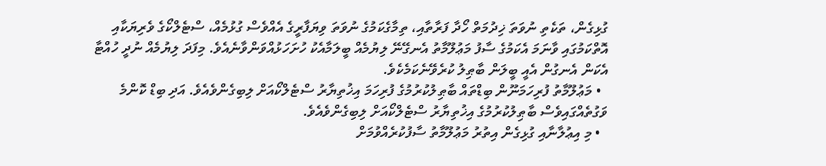ގުޅިގެން، ތަކެތި ނުވަތަ ޚިދުމަތް ހޯދާ ފަރާތާއި، ތިމާގެކަމުގެ ނުވަތަ ވިޔަފާރީގެ އެއްވެސް ގުޅުމެއް، ސްޓެލްކޯގެ ވެރިޔަކާއި އޮތްކަމުގައި ވާނަމަ އެކަމުގެ ސާފު މަޢުލޫމާތު އެނގޭނޭ ލިޔުމެއް ބީލަމާއެކު ހުށަހަޅުއްވަންވާނެއެވެ. މިފަދަ ލިޔުމެއް ނުދީ ހުއްޓާ އެކަން އެނގުން އެއީ ބީލަން ބާޠިލު ކުރެވޭނެކަމެކެވެ.
  • މަޢުލޫމާތު ފުރިހަމަނޫން ބިޑްތައް ބާޠިލުކުރުމުގެ ފުރިހަމަ އިޚުތިޔާރު ސްޓެލްކޯއަށް ލިބިގެންވެއެވެ. އަދި ބިޑް ކޮންމެ ވަގުތެއްގައިވެސް ބާޠިލުކުރުމުގެ އިޚުތިޔާރު ސްޓެލްކޯއަށް ލިބިގެންވެއެވެ.
  • މި އިޢުލާނާއި ގުޅިގެން އިތުރު މަޢުލޫމާތު ސާފުކުރެއްވުމަށް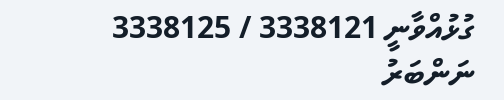ގުޅުއްވާނީ 3338121 / 3338125 ނަންބަރު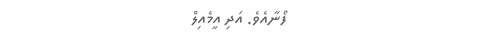ފޯނާއެވެ. އަދި އީމެއިލް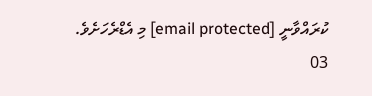ކުރައްވާނީ [email protected] މި އެޑްރެހަށެވެ.
03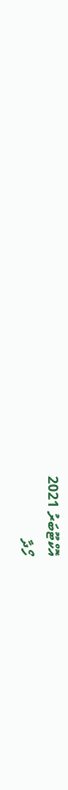އޮކްޓޫބަރު 2021
ހޯދާ